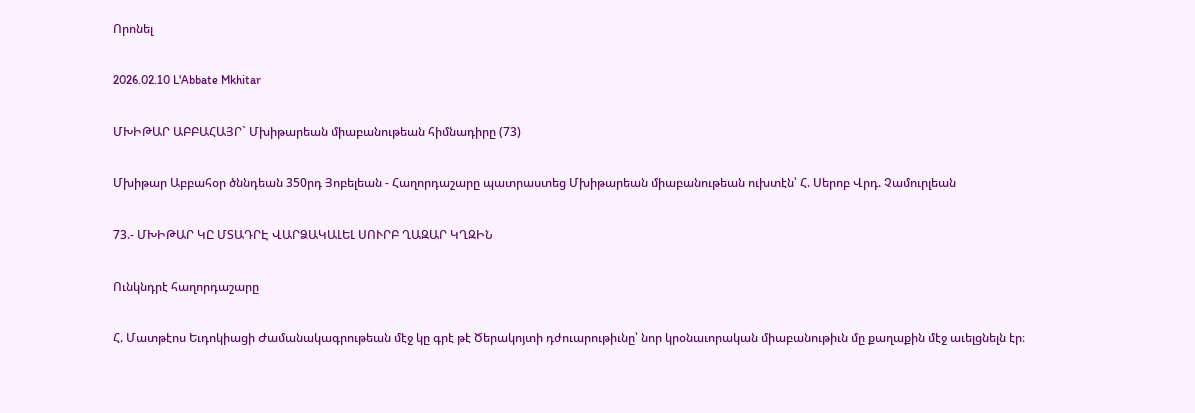Որոնել

2026.02.10 L'Abbate Mkhitar

ՄԽԻԹԱՐ ԱԲԲԱՀԱՅՐ` Մխիթարեան միաբանութեան հիմնադիրը (73)

Մխիթար Աբբահօր ծննդեան 350րդ Յոբելեան - Հաղորդաշարը պատրաստեց Մխիթարեան միաբանութեան ուխտէն՝ Հ. Սերոբ Վրդ. Չամուրլեան

73.- ՄԽԻԹԱՐ ԿԸ ՄՏԱԴՐԷ ՎԱՐՁԱԿԱԼԵԼ ՍՈՒՐԲ ՂԱԶԱՐ ԿՂԶԻՆ

Ունկնդրէ հաղորդաշարը

Հ. Մատթէոս Եւդոկիացի Ժամանակագրութեան մէջ կը գրէ թէ Ծերակոյտի դժուարութիւնը՝ նոր կրօնաւորական միաբանութիւն մը քաղաքին մէջ աւելցնելն էր։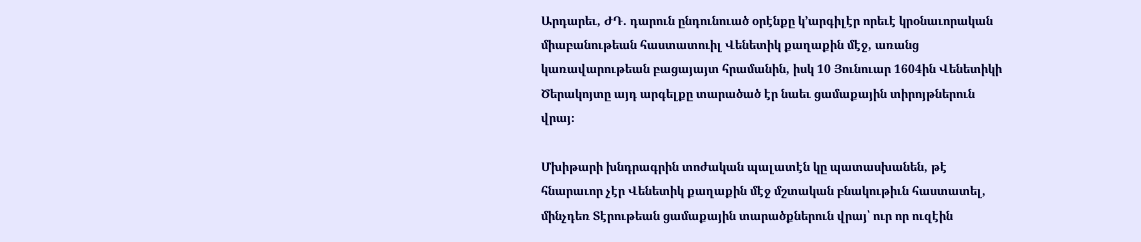Արդարեւ, ԺԴ. դարուն ընդունուած օրէնքը կ՚արգիլէր որեւէ կրօնաւորական միաբանութեան հաստատուիլ Վենետիկ քաղաքին մէջ, առանց կառավարութեան բացայայտ հրամանին, իսկ 10 Յունուար 1604ին Վենետիկի Ծերակոյտը այդ արգելքը տարածած էր նաեւ ցամաքային տիրոյթներուն վրայ։

Մխիթարի խնդրագրին տոժական պալատէն կը պատասխանեն, թէ հնարաւոր չէր Վենետիկ քաղաքին մէջ մշտական բնակութիւն հաստատել, մինչդեռ Տէրութեան ցամաքային տարածքներուն վրայ՝ ուր որ ուզէին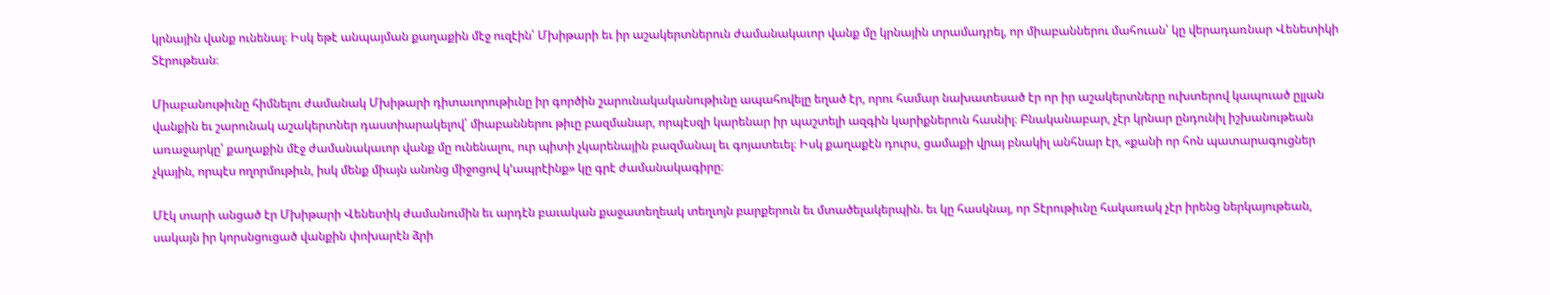կրնային վանք ունենալ։ Իսկ եթէ անպայման քաղաքին մէջ ուզէին՝ Մխիթարի եւ իր աշակերտներուն ժամանակաւոր վանք մը կրնային տրամադրել, որ միաբաններու մահուան՝ կը վերադառնար Վենետիկի Տէրութեան։

Միաբանութիւնը հիմնելու ժամանակ Մխիթարի դիտաւորութիւնը իր գործին շարունակականութիւնը ապահովելը եղած էր, որու համար նախատեսած էր որ իր աշակերտները ուխտերով կապուած ըլլան վանքին եւ շարունակ աշակերտներ դաստիարակելով՝ միաբաններու թիւը բազմանար, որպէսզի կարենար իր պաշտելի ազգին կարիքներուն հասնիլ։ Բնականաբար, չէր կրնար ընդունիլ իշխանութեան առաջարկը՝ քաղաքին մէջ ժամանակաւոր վանք մը ունենալու, ուր պիտի չկարենային բազմանալ եւ գոյատեւել։ Իսկ քաղաքէն դուրս, ցամաքի վրայ բնակիլ անհնար էր, «քանի որ հոն պատարագուցներ չկային, որպէս ողորմութիւն, իսկ մենք միայն անոնց միջոցով կ՚ապրէինք» կը գրէ ժամանակագիրը։

Մէկ տարի անցած էր Մխիթարի Վենետիկ ժամանումին եւ արդէն բաւական քաջատեղեակ տեղւոյն բարքերուն եւ մտածելակերպին. եւ կը հասկնայ, որ Տէրութիւնը հակառակ չէր իրենց ներկայութեան, սակայն իր կորսնցուցած վանքին փոխարէն ձրի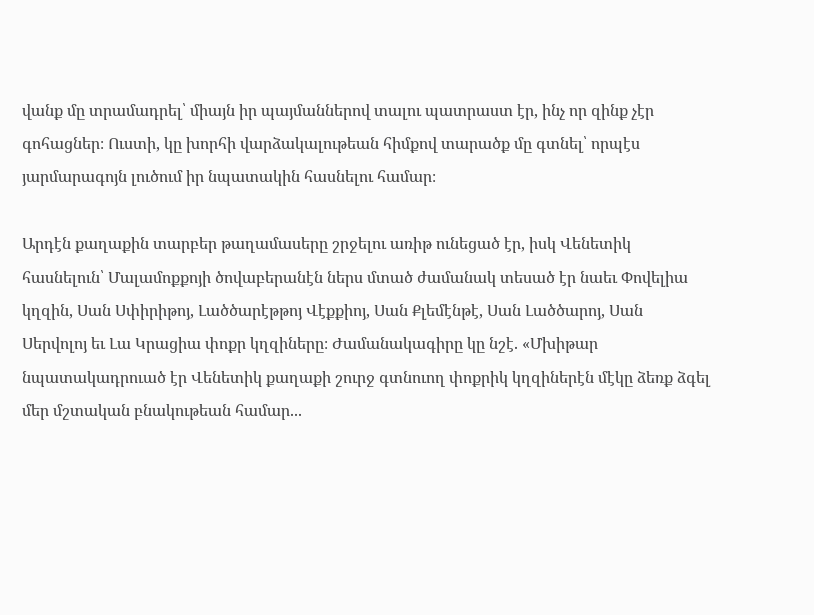վանք մը տրամադրել՝ միայն իր պայմաններով տալու պատրաստ էր, ինչ որ զինք չէր գոհացներ։ Ուստի, կը խորհի վարձակալութեան հիմքով տարածք մը գտնել՝ որպէս յարմարագոյն լուծում իր նպատակին հասնելու համար։

Արդէն քաղաքին տարբեր թաղամասերը շրջելու առիթ ունեցած էր, իսկ Վենետիկ հասնելուն՝ Մալամոքքոյի ծովաբերանէն ներս մտած ժամանակ տեսած էր նաեւ Փովելիա կղզին, Սան Սփիրիթոյ, Լածծարէթթոյ Վէքքիոյ, Սան Քլեմէնթէ, Սան Լածծարոյ, Սան Սերվոլոյ եւ Լա Կրացիա փոքր կղզիները։ Ժամանակագիրը կը նշէ. «Մխիթար նպատակադրուած էր Վենետիկ քաղաքի շուրջ գտնուող փոքրիկ կղզիներէն մէկը ձեռք ձգել մեր մշտական բնակութեան համար...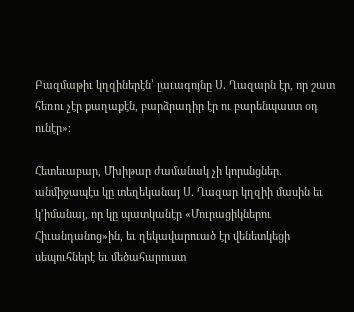Բազմաթիւ կղզիներէն՝ լաւագոյնը Ս. Ղազարն էր, որ շատ հեռու չէր քաղաքէն, բարձրադիր էր ու բարենպաստ օդ ունէր»։

Հետեւաբար, Մխիթար ժամանակ չի կորսնցներ. անմիջապէս կը տեղեկանայ Ս. Ղազար կղզիի մասին եւ կ՚իմանայ, որ կը պատկանէր «Մուրացիկներու Հիւանդանոց»ին, եւ ղեկավարուած էր վենետկեցի սեպուհներէ եւ մեծահարուստ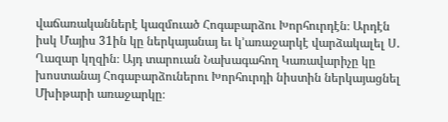վաճառականներէ կազմուած Հոգաբարձու Խորհուրդէն։ Արդէն իսկ Մայիս 31ին կը ներկայանայ եւ կ՚առաջարկէ վարձակալել Ս. Ղազար կղզին։ Այդ տարուան Նախագահող Կառավարիչը կը խոստանայ Հոգաբարձուներու Խորհուրդի նիստին ներկայացնել Մխիթարի առաջարկը։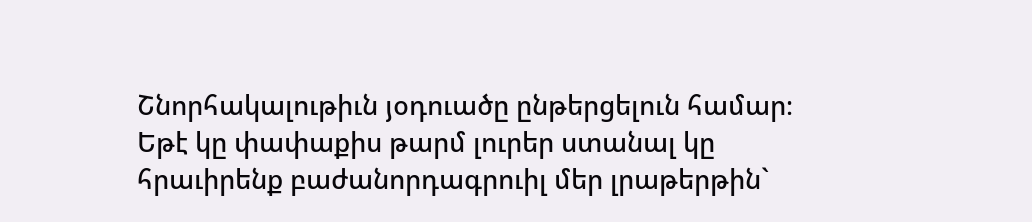Շնորհակալութիւն յօդուածը ընթերցելուն համար։ Եթէ կը փափաքիս թարմ լուրեր ստանալ կը հրաւիրենք բաժանորդագրուիլ մեր լրաթերթին`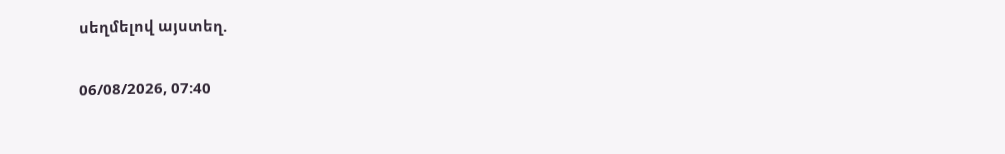սեղմելով այստեղ.

06/08/2026, 07:40